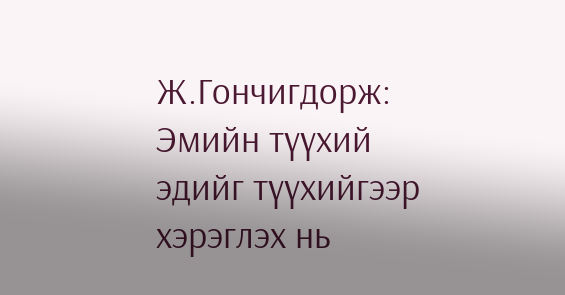Ж.Гончигдорж: Эмийн түүхий эдийг түүхийгээр хэрэглэх нь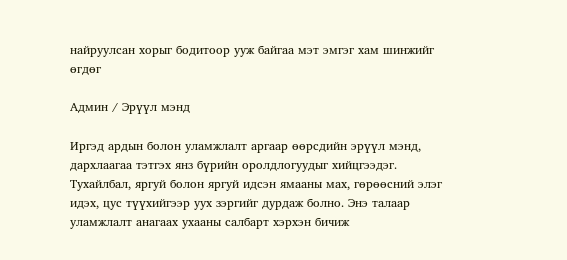найруулсан хорыг бодитоор ууж байгаа мэт эмгэг хам шинжийг өгдөг

Aдмин / Эрүүл мэнд

Иргэд ардын болон уламжлалт аргаар өөрсдийн эрүүл мэнд, дархлаагаа тэтгэх янз бүрийн оролдлогуудыг хийцгээдэг. Тухайлбал, яргуй болон яргуй идсэн ямааны мах, гөрөөсний элэг идэх, цус түүхийгээр уух зэргийг дурдаж болно. Энэ талаар уламжлалт анагаах ухааны салбарт хэрхэн бичиж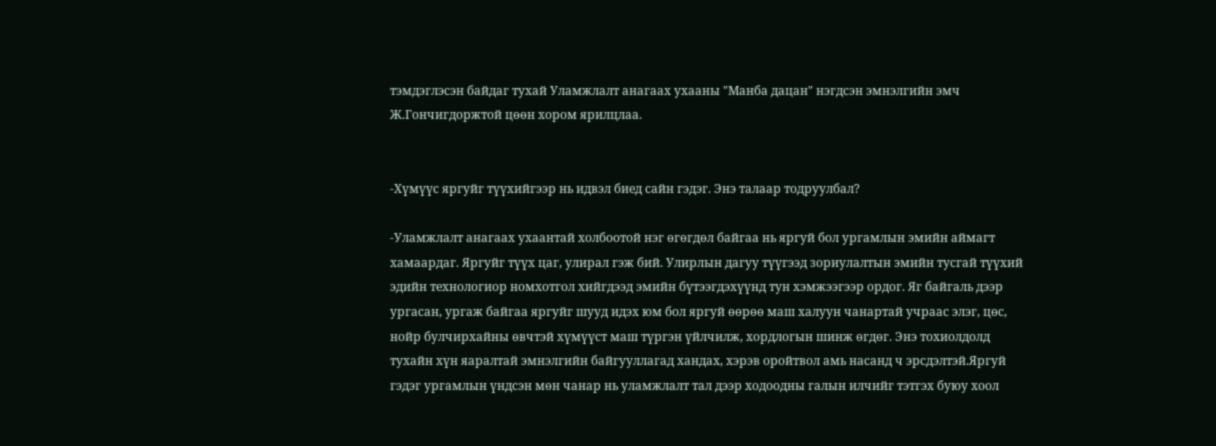тэмдэглэсэн байдаг тухай Уламжлалт анагаах ухааны "Манба дацан" нэгдсэн эмнэлгийн эмч Ж.Гончигдоржтой цөөн хором ярилцлаа.


-Хүмүүс яргуйг түүхийгээр нь идвэл биед сайн гэдэг. Энэ талаар тодруулбал?

-Уламжлалт анагаах ухаантай холбоотой нэг өгөгдөл байгаа нь яргуй бол ургамлын эмийн аймагт хамаардаг. Яргуйг түүх цаг, улирал гэж бий. Улирлын дагуу түүгээд зориулалтын эмийн тусгай түүхий эдийн технологиор номхотгол хийгдээд эмийн бүтээгдэхүүнд тун хэмжээгээр ордог. Яг байгаль дээр ургасан, ургаж байгаа яргуйг шууд идэх юм бол яргуй өөрөө маш халуун чанартай учраас элэг, цөс, нойр булчирхайны өвчтэй хүмүүст маш түргэн үйлчилж, хордлогын шинж өгдөг. Энэ тохиолдолд тухайн хүн яаралтай эмнэлгийн байгууллагад хандах, хэрэв оройтвол амь насанд ч эрсдэлтэй.Яргуй гэдэг ургамлын үндсэн мөн чанар нь уламжлалт тал дээр ходоодны галын илчийг тэтгэх буюу хоол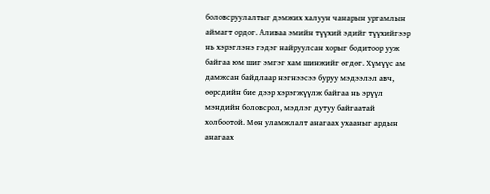боловсруулалтыг дэмжих халуун чанарын ургамлын аймагт ордог. Аливаа эмийн түүхий эдийг түүхийгээр нь хэрэглэнэ гэдэг найруулсан хорыг бодитоор ууж байгаа юм шиг эмгэг хам шинжийг өгдөг. Хүмүүс ам дамжсан байдлаар нэгнээсээ буруу мэдээлэл авч, өөрсдийн бие дээр хэрэгжүүлж байгаа нь эрүүл мэндийн боловсрол, мэдлэг дутуу байгаатай холбоотой. Мөн уламжлалт анагаах ухааныг ардын анагаах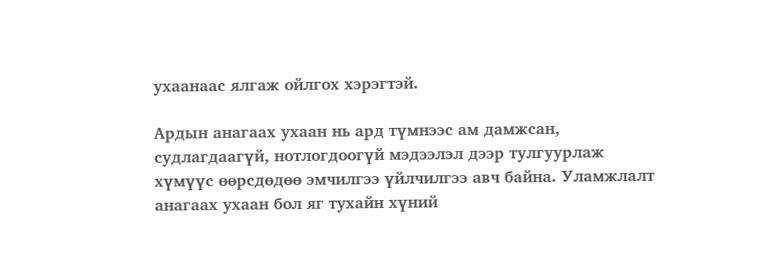ухаанаас ялгаж ойлгох хэрэгтэй.

Ардын анагаах ухаан нь ард түмнээс ам дамжсан, судлагдаагүй, нотлогдоогүй мэдээлэл дээр тулгуурлаж хүмүүс өөрсдөдөө эмчилгээ үйлчилгээ авч байна. Уламжлалт анагаах ухаан бол яг тухайн хүний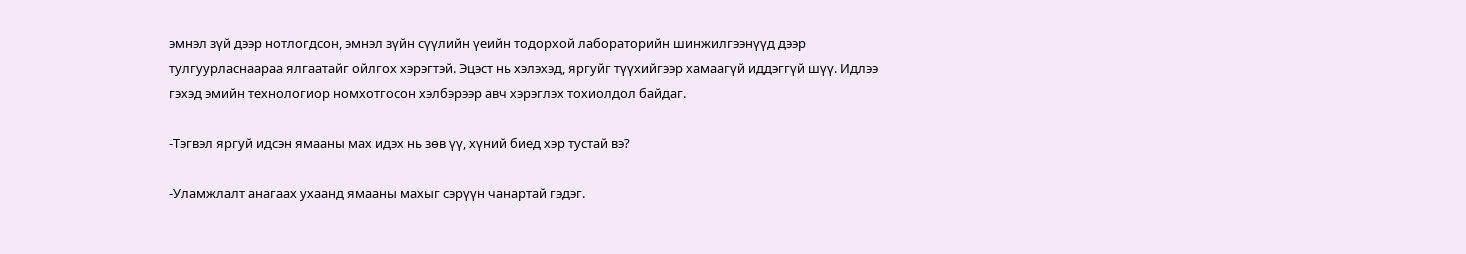эмнэл зүй дээр нотлогдсон, эмнэл зүйн сүүлийн үеийн тодорхой лабораторийн шинжилгээнүүд дээр тулгуурласнаараа ялгаатайг ойлгох хэрэгтэй. Эцэст нь хэлэхэд, яргуйг түүхийгээр хамаагүй иддэггүй шүү. Идлээ гэхэд эмийн технологиор номхотгосон хэлбэрээр авч хэрэглэх тохиолдол байдаг.

-Тэгвэл яргуй идсэн ямааны мах идэх нь зөв үү, хүний биед хэр тустай вэ?

-Уламжлалт анагаах ухаанд ямааны махыг сэрүүн чанартай гэдэг.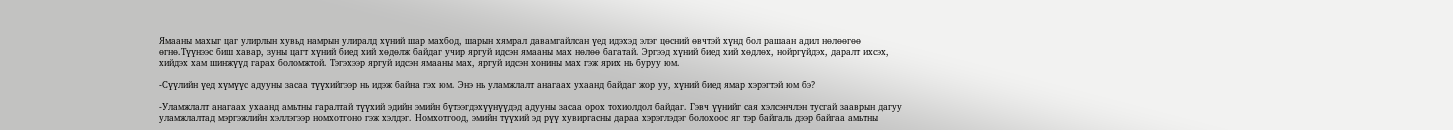Ямааны махыг цаг улирлын хувьд намрын улиралд хүний шар махбод, шарын хямрал давамгайлсан үед идэхэд элэг цөсний өвчтэй хүнд бол рашаан адил нөлөөгөө өгнө.Түүнээс биш хавар, зуны цагт хүний биед хий хөдөлж байдаг учир яргуй идсэн ямааны мах нөлөө багатай. Эргээд хүний биед хий хөдлөх, нойргүйдэх, даралт ихсэх, хийдэх хам шинжүүд гарах боломжтой. Тэгэхээр яргуй идсэн ямааны мах, яргуй идсэн хонины мах гэж ярих нь буруу юм.

-Сүүлийн үед хүмүүс адууны засаа түүхийгээр нь идэж байна гэх юм. Энэ нь уламжлалт анагаах ухаанд байдаг жор уу, хүний биед ямар хэрэгтэй юм бэ?

-Уламжлалт анагаах ухаанд амьтны гаралтай түүхий эдийн эмийн бүтээгдэхүүнүүдэд адууны засаа орох тохиолдол байдаг. Гэвч үүнийг сая хэлсэнчлэн тусгай зааврын дагуу уламжлалтад мэргэжлийн хэллэгээр номхотгоно гэж хэлдэг. Номхотгоод, эмийн түүхий эд рүү хувиргасны дараа хэрэглэдэг болохоос яг тэр байгаль дээр байгаа амьтны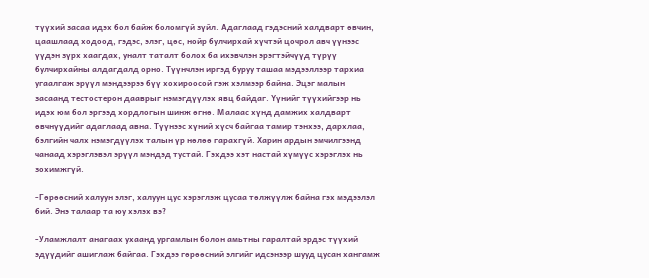түүхий засаа идэх бол байж боломгүй зүйл. Адаглаад гэдэсний халдварт өвчин, цаашлаад ходоод, гэдэс, элэг, цөс, нойр булчирхай хүчтэй цочрол авч үүнээс үүдэн зүрх хаагдах, уналт таталт болох ба ихэвчлэн эрэгтэйчүүд түрүү булчирхайны алдагдалд орно. Түүнчлэн иргэд буруу ташаа мэдээллээр тархиа угаалгаж эрүүл мэндээрээ бүү хохироосой гэж хэлмээр байна. Эцэг малын засаанд тестостерон дааврыг нэмэгдүүлэх явц байдаг. Үүнийг түүхийгээр нь идэх юм бол эргээд хордлогын шинж өгнө. Малаас хүнд дамжих халдварт өвчнүүдийг адаглаад авна. Түүнээс хүний хүсч байгаа тамир тэнхээ, дархлаа, бэлгийн чалх нэмэгдүүлэх талын үр нөлөө гарахгүй. Харин ардын эмчилгээнд чанаад хэрэглэвэл эрүүл мэндэд тустай. Гэхдээ хэт настай хүмүүс хэрэглэх нь зохимжгүй.

-Гөрөөсний халуун элэг, халуун цус хэрэглэж цусаа төлжүүлж байна гэх мэдээлэл бий. Энэ талаар та юу хэлэх вэ?

-Уламжлалт анагаах ухаанд ургамлын болон амьтны гаралтай эрдэс түүхий эдүүдийг ашиглаж байгаа. Гэхдээ гөрөөсний элгийг идсэнээр шууд цусан хангамж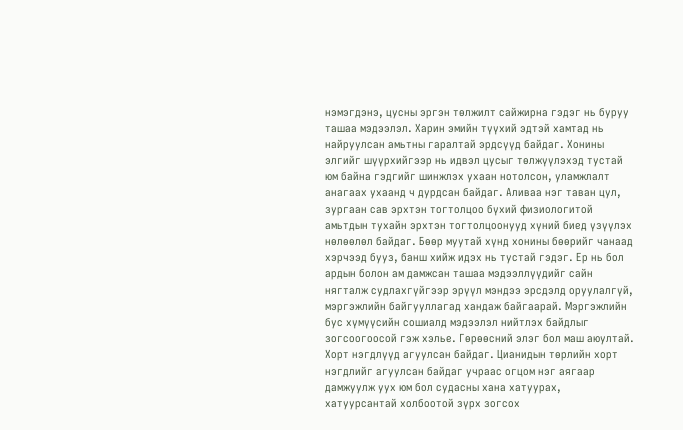нэмэгдэнэ, цусны эргэн төлжилт сайжирна гэдэг нь буруу ташаа мэдээлэл. Харин эмийн түүхий эдтэй хамтад нь найруулсан амьтны гаралтай эрдсүүд байдаг. Хонины элгийг шүүрхийгээр нь идвэл цусыг төлжүүлэхэд тустай юм байна гэдгийг шинжлэх ухаан нотолсон, уламжлалт анагаах ухаанд ч дурдсан байдаг. Аливаа нэг таван цул, зургаан сав эрхтэн тогтолцоо бүхий физиологитой амьтдын тухайн эрхтэн тогтолцоонууд хүний биед үзүүлэх нөлөөлөл байдаг. Бөөр муутай хүнд хонины бөөрийг чанаад хэрчээд бууз, банш хийж идэх нь тустай гэдэг. Ер нь бол ардын болон ам дамжсан ташаа мэдээллүүдийг сайн нягталж судлахгүйгээр эрүүл мэндээ эрсдэлд оруулалгүй, мэргэжлийн байгууллагад хандаж байгаарай. Мэргэжлийн бус хүмүүсийн сошиалд мэдээлэл нийтлэх байдлыг зогсоогоосой гэж хэлье. Гөрөөсний элэг бол маш аюултай. Хорт нэгдлүүд агуулсан байдаг. Цианидын төрлийн хорт нэгдлийг агуулсан байдаг учраас огцом нэг аягаар дамжуулж уух юм бол судасны хана хатуурах, хатуурсантай холбоотой зүрх зогсох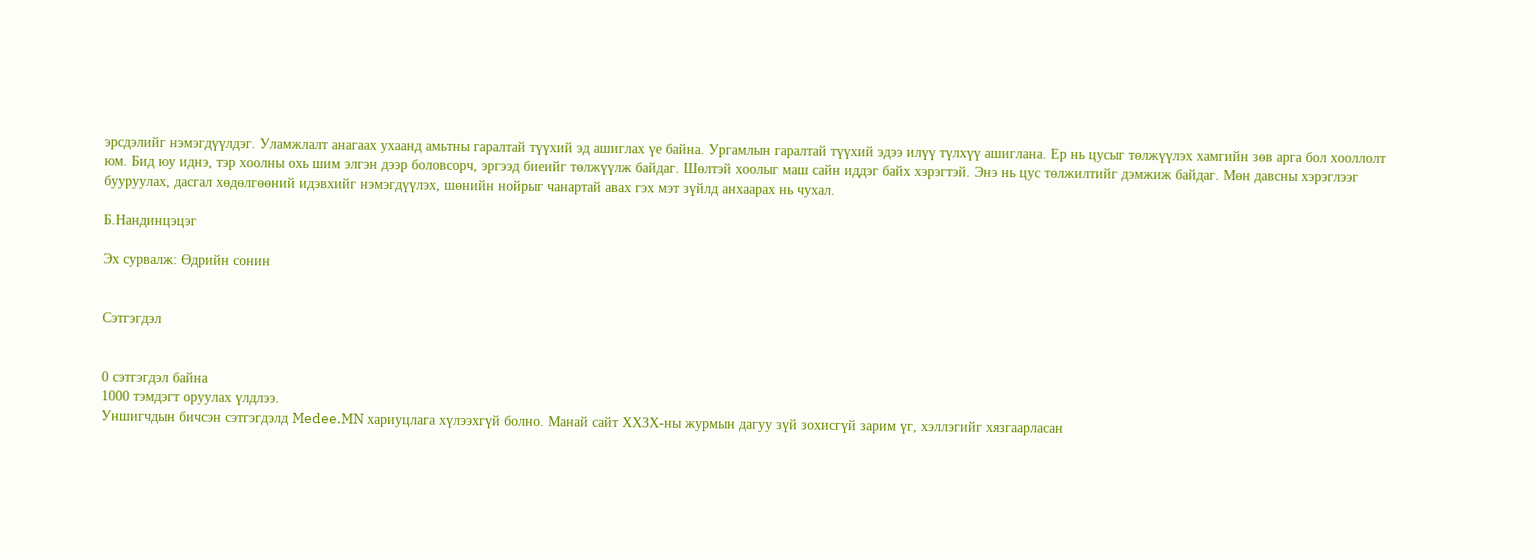эрсдэлийг нэмэгдүүлдэг. Уламжлалт анагаах ухаанд амьтны гаралтай түүхий эд ашиглах үе байна. Ургамлын гаралтай түүхий эдээ илүү түлхүү ашиглана. Ер нь цусыг төлжүүлэх хамгийн зөв арга бол хооллолт юм. Бид юу иднэ, тэр хоолны охь шим элгэн дээр боловсорч, эргээд биеийг төлжүүлж байдаг. Шөлтэй хоолыг маш сайн иддэг байх хэрэгтэй. Энэ нь цус төлжилтийг дэмжиж байдаг. Мөн давсны хэрэглээг бууруулах, дасгал хөдөлгөөний идэвхийг нэмэгдүүлэх, шөнийн нойрыг чанартай авах гэх мэт зүйлд анхаарах нь чухал.

Б.Нандинцэцэг

Эх сурвалж: Өдрийн сонин


Сэтгэгдэл


0 сэтгэгдэл байна
1000 тэмдэгт оруулах үлдлээ.
Уншигчдын бичсэн сэтгэгдэлд Medee.MN хариуцлага хүлээхгүй болно. Манай сайт ХХЗХ-ны журмын дагуу зүй зохисгүй зарим үг, хэллэгийг хязгаарласан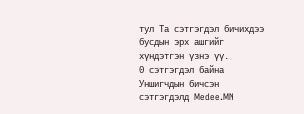тул Та сэтгэгдэл бичихдээ бусдын эрх ашгийг хүндэтгэн үзнэ үү.
0 сэтгэгдэл байна
Уншигчдын бичсэн сэтгэгдэлд Medee.MN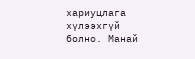хариуцлага хүлээхгүй болно. Манай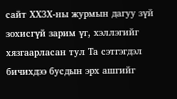сайт ХХЗХ-ны журмын дагуу зүй зохисгүй зарим үг, хэллэгийг хязгаарласан тул Та сэтгэгдэл бичихдээ бусдын эрх ашгийг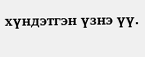хүндэтгэн үзнэ үү.